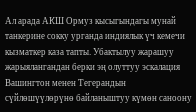Ал арада АКШ Ормуз кысыгындагы мунай танкерине сокку урганда индиялык үч кемечи кызматкер каза тапты. Убактылуу жарашуу жарыялангандан берки эң олуттуу эскалация Вашингтон менен Тегерандын сүйлөшүүлөрүнө байланыштуу күмөн саноону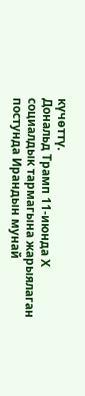күчөттү.
Дональд Трамп 11-июнда Х социалдык тармагына жарыялаган постунда Ирандын мунай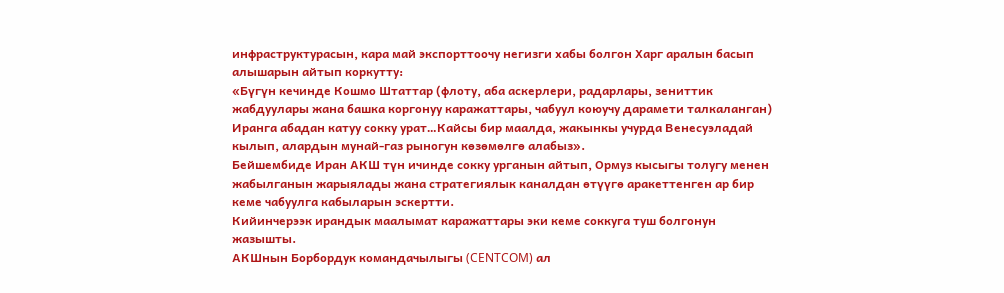инфраструктурасын, кара май экспорттоочу негизги хабы болгон Харг аралын басып алышарын айтып коркутту:
«Бүгүн кечинде Кошмо Штаттар (флоту, аба аскерлери, радарлары, зениттик жабдуулары жана башка коргонуу каражаттары, чабуул коюучу дарамети талкаланган) Иранга абадан катуу сокку урат…Кайсы бир маалда, жакынкы учурда Венесуэладай кылып, алардын мунай-газ рыногун көзөмөлгө алабыз».
Бейшембиде Иран АКШ түн ичинде сокку урганын айтып, Ормуз кысыгы толугу менен жабылганын жарыялады жана стратегиялык каналдан өтүүгө аракеттенген ар бир кеме чабуулга кабыларын эскертти.
Кийинчерээк ирандык маалымат каражаттары эки кеме соккуга туш болгонун жазышты.
АКШнын Борбордук командачылыгы (CENTCOM) ал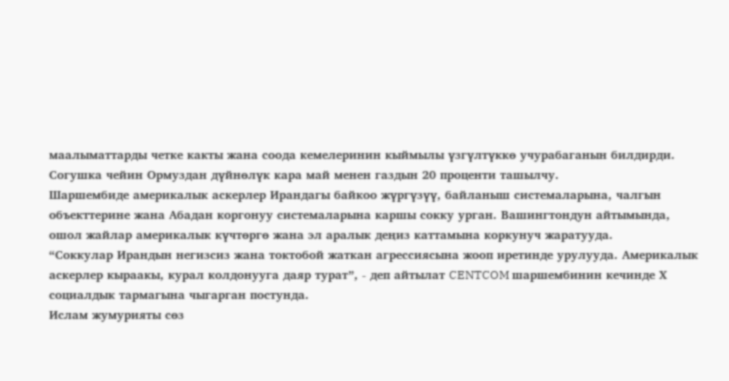маалыматтарды четке какты жана соода кемелеринин кыймылы үзгүлтүккө учурабаганын билдирди. Согушка чейин Ормуздан дүйнөлүк кара май менен газдын 20 проценти ташылчу.
Шаршембиде америкалык аскерлер Ирандагы байкоо жүргүзүү, байланыш системаларына, чалгын объекттерине жана Абадан коргонуу системаларына каршы сокку урган. Вашингтондун айтымында, ошол жайлар америкалык күчтөргө жана эл аралык деңиз каттамына коркунуч жаратууда.
“Соккулар Ирандын негизсиз жана токтобой жаткан агрессиясына жооп иретинде урулууда. Америкалык аскерлер кыраакы, курал колдонууга даяр турат”, - деп айтылат CENTCOM шаршембинин кечинде Х социалдык тармагына чыгарган постунда.
Ислам жумурияты сөз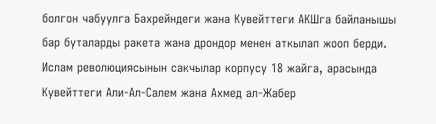болгон чабуулга Бахрейндеги жана Кувейттеги АКШга байланышы бар буталарды ракета жана дрондор менен аткылап жооп берди.
Ислам революциясынын сакчылар корпусу 18 жайга, арасында Кувейттеги Али-Ал-Салем жана Ахмед ал-Жабер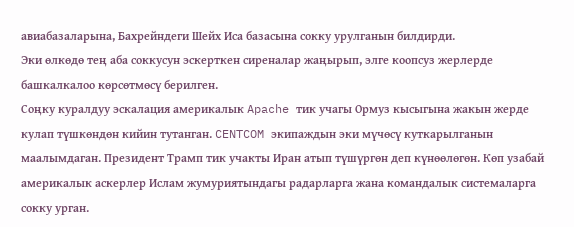авиабазаларына, Бахрейндеги Шейх Иса базасына сокку урулганын билдирди.
Эки өлкөдө тең аба соккусун эскерткен сиреналар жаңырып, элге коопсуз жерлерде башкалкалоо көрсөтмөсү берилген.
Соңку куралдуу эскалация америкалык Apache тик учагы Ормуз кысыгына жакын жерде кулап түшкөндөн кийин тутанган. CENTCOM экипаждын эки мүчөсү куткарылганын маалымдаган. Президент Трамп тик учакты Иран атып түшүргөн деп күнөөлөгөн. Көп узабай америкалык аскерлер Ислам жумуриятындагы радарларга жана командалык системаларга сокку урган.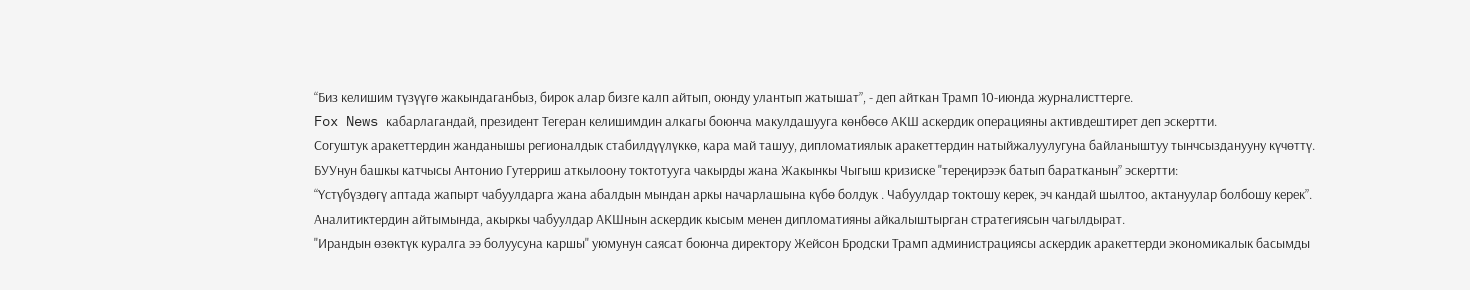“Биз келишим түзүүгө жакындаганбыз, бирок алар бизге калп айтып, оюнду улантып жатышат”, - деп айткан Трамп 10-июнда журналисттерге.
Fox News кабарлагандай, президент Тегеран келишимдин алкагы боюнча макулдашууга көнбөсө АКШ аскердик операцияны активдештирет деп эскертти.
Согуштук аракеттердин жанданышы регионалдык стабилдүүлүккө, кара май ташуу, дипломатиялык аракеттердин натыйжалуулугуна байланыштуу тынчсызданууну күчөттү.
БУУнун башкы катчысы Антонио Гутерриш аткылоону токтотууга чакырды жана Жакынкы Чыгыш кризиске "тереңирээк батып баратканын” эскертти:
“Үстүбүздөгү аптада жапырт чабуулдарга жана абалдын мындан аркы начарлашына күбө болдук . Чабуулдар токтошу керек, эч кандай шылтоо, актануулар болбошу керек”.
Аналитиктердин айтымында, акыркы чабуулдар АКШнын аскердик кысым менен дипломатияны айкалыштырган стратегиясын чагылдырат.
"Ирандын өзөктүк куралга ээ болуусуна каршы" уюмунун саясат боюнча директору Жейсон Бродски Трамп администрациясы аскердик аракеттерди экономикалык басымды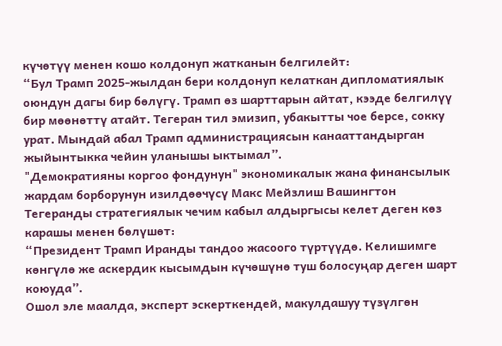күчөтүү менен кошо колдонуп жатканын белгилейт:
“Бул Трамп 2025-жылдан бери колдонуп келаткан дипломатиялык оюндун дагы бир бөлүгү. Трамп өз шарттарын айтат, кээде белгилүү бир мөөнөттү атайт. Тегеран тил эмизип, убакытты чое берсе, сокку урат. Мындай абал Трамп администрациясын канааттандырган жыйынтыкка чейин уланышы ыктымал”.
"Демократияны коргоо фондунун" экономикалык жана финансылык жардам борборунун изилдөөчүсү Макс Мейзлиш Вашингтон Тегеранды стратегиялык чечим кабыл алдыргысы келет деген көз карашы менен бөлүшөт:
“Президент Трамп Иранды тандоо жасоого түртүүдө. Келишимге көнгүлө же аскердик кысымдын күчөшүнө туш болосуңар деген шарт коюуда”.
Ошол эле маалда, эксперт эскерткендей, макулдашуу түзүлгөн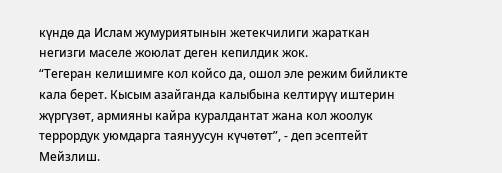күндө да Ислам жумуриятынын жетекчилиги жараткан негизги маселе жоюлат деген кепилдик жок.
“Тегеран келишимге кол койсо да, ошол эле режим бийликте кала берет. Кысым азайганда калыбына келтирүү иштерин жүргүзөт, армияны кайра куралдантат жана кол жоолук террордук уюмдарга таянуусун күчөтөт”, - деп эсептейт Мейзлиш.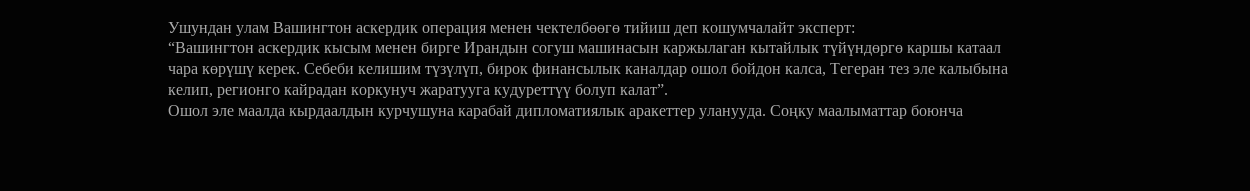Ушундан улам Вашингтон аскердик операция менен чектелбөөгө тийиш деп кошумчалайт эксперт:
“Вашингтон аскердик кысым менен бирге Ирандын согуш машинасын каржылаган кытайлык түйүндөргө каршы катаал чара көрүшү керек. Себеби келишим түзүлүп, бирок финансылык каналдар ошол бойдон калса, Тегеран тез эле калыбына келип, регионго кайрадан коркунуч жаратууга кудуреттүү болуп калат”.
Ошол эле маалда кырдаалдын курчушуна карабай дипломатиялык аракеттер уланууда. Соңку маалыматтар боюнча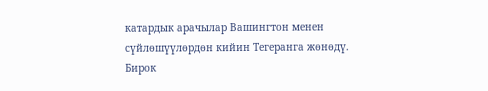катардык арачылар Вашингтон менен сүйлөшүүлөрдөн кийин Тегеранга жөнөдү.
Бирок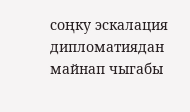соңку эскалация дипломатиядан майнап чыгабы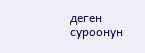деген суроонун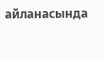айланасында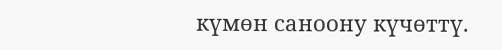күмөн саноону күчөттү.